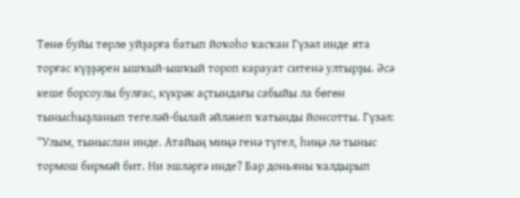Төнө буйы төрлө уйҙарға батып йоҡоһо ҡасҡан Гүзәл инде ята торғас күҙҙәрен ышҡый-ышҡый тороп карауат ситенә ултырҙы. Әсә кеше борсоулы булғас, күкрәк аҫтындағы сабыйы ла бөгөн тынысһыҙланып тегеләй-былай әйләнеп ҡатынды йонсотты. Гүзәл: “Улым, тыныслан инде. Атайың миңә генә түгел, һиңә лә тыныс тормош бирмәй бит. Ни эшләргә инде? Бар доньяны ҡалдырып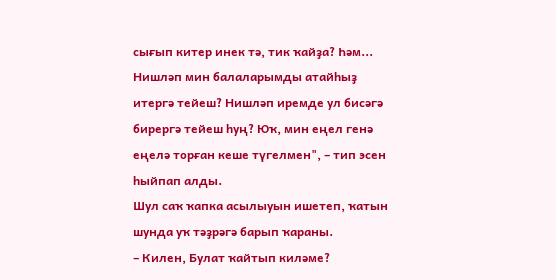сығып китер инек тә, тик ҡайҙа? Һәм... Нишләп мин балаларымды атайһыҙ итергә тейеш? Нишләп иремде ул бисәгә бирергә тейеш һуң? Юҡ, мин еңел генә еңелә торған кеше түгелмен", – тип эсен һыйпап алды.
Шул саҡ ҡапка асылыуын ишетеп, ҡатын шунда уҡ тәҙрәгә барып ҡараны.
– Килен, Булат ҡайтып киләме?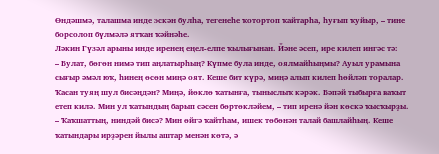Өндәшмә, талашма инде эскән булһа, тегенеһе ҡотортоп ҡайтарһа, һуғып ҡуйыр, – тине борсолоп бүлмәлә ятҡан ҡәйнәһе.
Ләкин Гүзәл арыны инде иренең еңел-елпе ҡылығынан. Йәне әсеп, ире килеп ингәс тә:
– Булат, бөгөн нимә тип аңлатырһың? Күпме була инде, оялмайһыңмы? Ауыл урамына сығыр әмәл юҡ, һинең өсөн миңә оят. Кеше бит күрә, миңә алып килеп һөйләп торалар. Ҡасан туяң шул бисәңдән? Миңә, йөклө ҡатынға, тыныслыҡ кәрәк. Бәпәй тыбырға ваҡыт етеп килә. Мин ул ҡатындың барып сәсен бөртөкләйем, – тип иренә йән көскә ҡысҡырҙы.
– Ҡаҡшаттың, ниндәй бисә? Мин өйгә ҡайтһам, ишек төбөнән талай башлайһың. Кеше ҡатындары ирҙәрен йылы аштар менән көтә, ә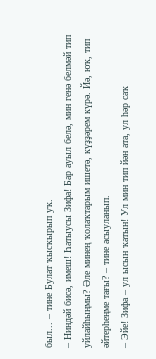был... – тине Булат ҡысҡырып уҡ.
– Ниндәй бисә, имеш! Һатыусы Зифа! Бар ауыл белә, мин генә белмәй тип уйлайһыңмы? Әле минең ҡолаҡтарым ишетә, күҙҙәрем күрә. Йә, юҡ, тип әйтерһеңме тағы? – тине асыуланып.
– Эйе! Зифа – ул ысын ҡатын! Ул мин тип йән ата, ул һәр саҡ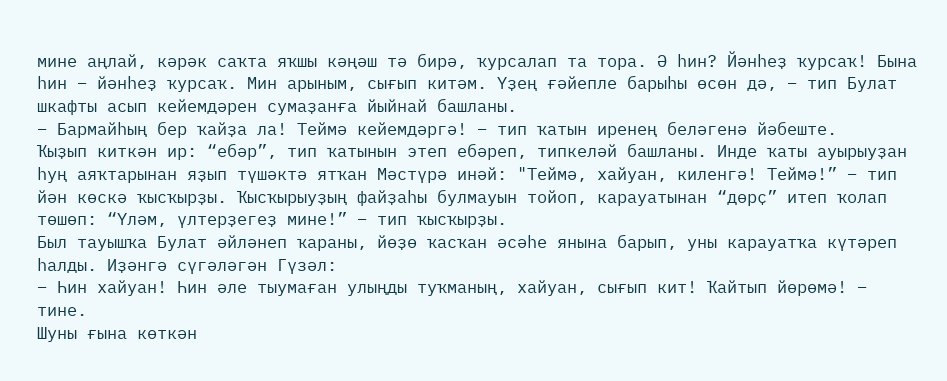мине аңлай, кәрәк саҡта яҡшы кәңәш тә бирә, ҡурсалап та тора. Ә һин? Йәнһеҙ ҡурсаҡ! Бына һин – йәнһеҙ ҡурсаҡ. Мин арыным, сығып китәм. Үҙең ғәйепле барыһы өсөн дә, – тип Булат шкафты асып кейемдәрен сумаҙанға йыйнай башланы.
– Бармайһың бер ҡайҙа ла! Теймә кейемдәргә! – тип ҡатын иренең беләгенә йәбеште.
Ҡыҙып киткән ир: “ебәр”, тип ҡатынын этеп ебәреп, типкеләй башланы. Инде ҡаты ауырыуҙан һуң аяҡтарынан яҙып түшәктә ятҡан Мәстүрә инәй: "Теймә, хайуан, киленгә! Теймә!” – тип йән көскә ҡысҡырҙы. Ҡысҡырыуҙың файҙаһы булмауын тойоп, карауатынан “дөрҫ” итеп ҡолап төшөп: “Үләм, үлтерҙегеҙ мине!” – тип ҡысҡырҙы.
Был тауышҡа Булат әйләнеп ҡараны, йөҙө ҡасҡан әсәһе янына барып, уны карауатҡа күтәреп һалды. Иҙәнгә сүгәләгән Гүзәл:
– Һин хайуан! Һин әле тыумаған улыңды туҡманың, хайуан, сығып кит! Ҡайтып йөрөмә! – тине.
Шуны ғына көткән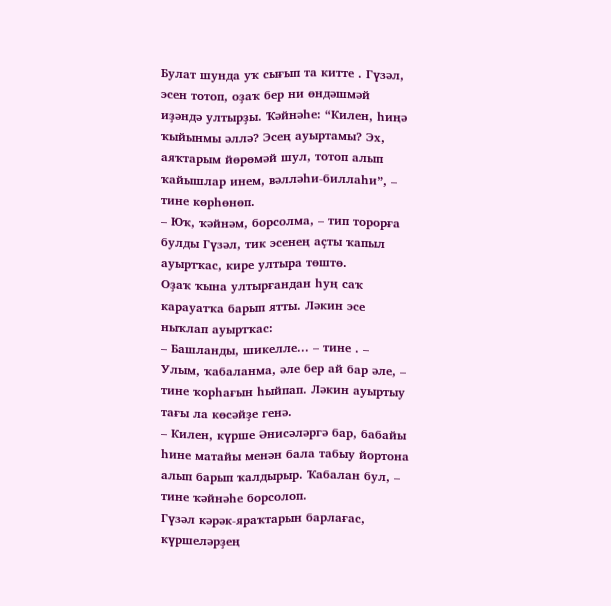Булат шунда уҡ сығып та китте . Гүзәл, эсен тотоп, оҙаҡ бер ни өндәшмәй иҙәндә ултырҙы. Ҡәйнәһе: “Килен, һиңә ҡыйынмы әллә? Эсең ауыртамы? Эх, аяҡтарым йөрөмәй шул, тотоп алып ҡайышлар инем, вәлләһи-биллаһи”, – тине көрһөнөп.
– Юҡ, ҡәйнәм, борсолма, – тип торорға булды Гүзәл, тик эсенең аҫты ҡапыл ауыртҡас, кире ултыра төштө.
Оҙаҡ ҡына ултырғандан һуң саҡ карауатҡа барып ятты. Ләкин эсе ныҡлап ауыртҡас:
– Башланды, шикелле... – тине . – Улым, ҡабаланма, әле бер ай бар әле, – тине ҡорһағын һыйпап. Ләкин ауыртыу тағы ла көсәйҙе генә.
– Килен, күрше Әнисәләргә бар, бабайы һине матайы менән бала табыу йортона алып барып ҡалдырыр. Ҡабалан бул, – тине ҡәйнәһе борсолоп.
Гүзәл кәрәк-яраҡтарын барлағас, күршеләрҙең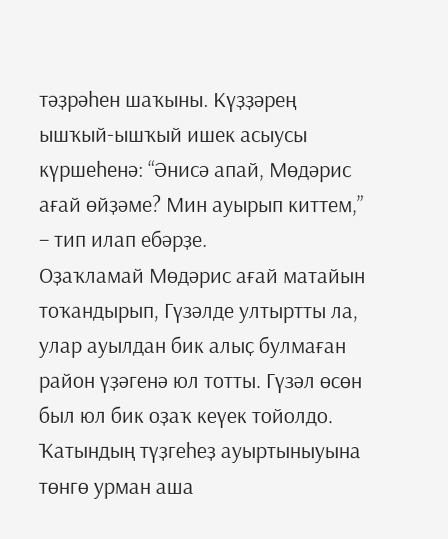тәҙрәһен шаҡыны. Күҙҙәрең ышҡый-ышҡый ишек асыусы күршеһенә: “Әнисә апай, Мөдәрис ағай өйҙәме? Мин ауырып киттем,” – тип илап ебәрҙе.
Оҙаҡламай Мөдәрис ағай матайын тоҡандырып, Гүзәлде ултыртты ла, улар ауылдан бик алыҫ булмаған район үҙәгенә юл тотты. Гүзәл өсөн был юл бик оҙаҡ кеүек тойолдо. Ҡатындың түҙгеһеҙ ауыртыныуына төнгө урман аша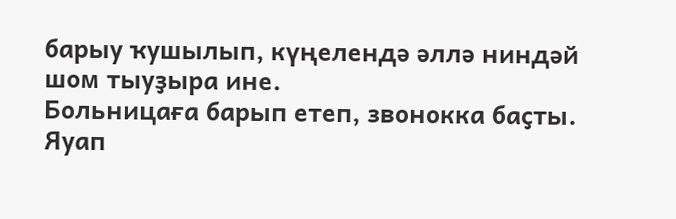барыу ҡушылып, күңелендә әллә ниндәй шом тыуҙыра ине.
Больницаға барып етеп, звонокка баҫты. Яуап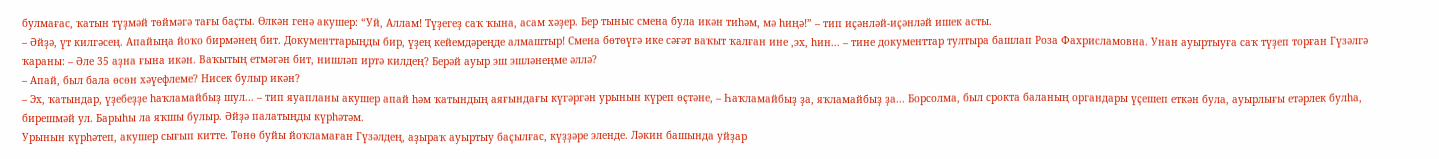булмағас, ҡатын түҙмәй төймәгә тағы баҫты. Өлкән генә акушер: “Уй, Аллам! Түҙегеҙ саҡ ҡына, асам хәҙер. Бер тыныс смена була икән тиһәм, мә һиңә!” – тип иҫәнләй-иҫәнләй ишек асты.
– Әйҙә, үт килгәсең. Апайыңа йоҡо бирмәнең бит. Документтарыңды бир, үҙең кейемдәреңде алмаштыр! Смена бөтөүгә ике сәғәт ваҡыт ҡалған ине ,эх, һин... – тине документтар тултыра башлап Роза Фахрисламовна. Унан ауыртыуға саҡ түҙеп торған Гүзәлгә ҡараны: – Әле 35 аҙна ғына икән. Ваҡытың етмәгән бит, нишләп иртә килдең? Берәй ауыр эш эшләнеңме әллә?
– Апай, был бала өсөн хәүефлеме? Нисек булыр икән?
– Эх, ҡатындар, үҙебеҙҙе һаҡламайбыҙ шул... – тип яуапланы акушер апай һәм ҡатындың аяғындағы күгәргән урынын күреп өҫтәне, – Һаҡламайбыҙ ҙа, яҡламайбыҙ ҙа... Борсолма, был срокта баланың органдары үҫешеп еткән була, ауырлығы етәрлек булһа, бирешмәй ул. Барыһы ла яҡшы булыр. Әйҙә палатыңды күрһәтәм.
Урынын күрһәтеп, акушер сығып китте. Төнө буйы йоҡламаған Гүзәлдең, аҙыраҡ ауыртыу баҫылғас, күҙҙәре эленде. Ләкин башында уйҙар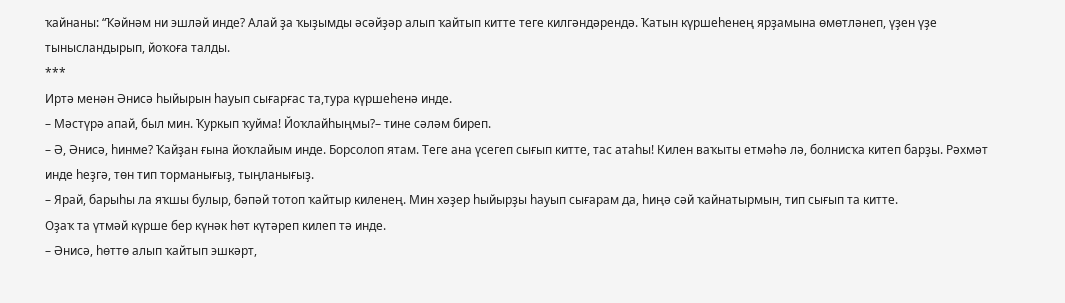ҡайнаны: “Ҡәйнәм ни эшләй инде? Алай ҙа ҡыҙымды әсәйҙәр алып ҡайтып китте теге килгәндәрендә. Ҡатын күршеһенең ярҙамына өмөтләнеп, үҙен үҙе тынысландырып, йоҡоға талды.
***
Иртә менән Әнисә һыйырын һауып сығарғас та,тура күршеһенә инде.
– Мәстүрә апай, был мин. Ҡуркып ҡуйма! Йоҡлайһыңмы?– тине сәләм биреп.
– Ә, Әнисә, һинме? Ҡайҙан ғына йоҡлайым инде. Борсолоп ятам. Теге ана үсегеп сығып китте, тас атаһы! Килен ваҡыты етмәһә лә, болнисҡа китеп барҙы. Рәхмәт инде һеҙгә, төн тип торманығыҙ, тыңланығыҙ.
– Ярай, барыһы ла яҡшы булыр, бәпәй тотоп ҡайтыр киленең. Мин хәҙер һыйырҙы һауып сығарам да, һиңә сәй ҡайнатырмын, тип сығып та китте.
Оҙаҡ та үтмәй күрше бер күнәк һөт күтәреп килеп тә инде.
– Әнисә, һөттө алып ҡайтып эшкәрт,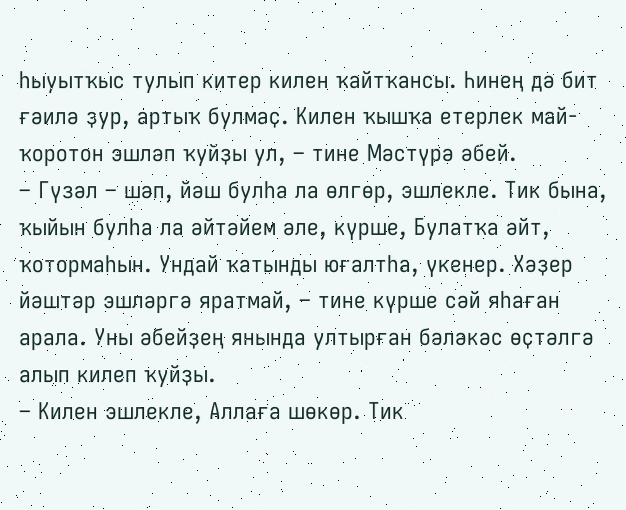һыуытҡыс тулып китер килен ҡайтҡансы. Һинең дә бит ғәилә ҙур, артыҡ булмаҫ. Килен ҡышҡа етерлек май-ҡоротон эшләп ҡуйҙы ул, – тине Мәстүрә әбей.
– Гүзәл – шәп, йәш булһа ла өлгөр, эшлекле. Тик бына, ҡыйын булһа ла әйтәйем әле, күрше, Булатҡа әйт, ҡотормаһын. Ундай ҡатынды юғалтһа, үкенер. Хәҙер йәштәр эшләргә яратмай, – тине күрше сәй яһаған арала. Уны әбейҙең янында ултырған бәләкәс өҫтәлгә алып килеп ҡуйҙы.
– Килен эшлекле, Аллаға шөкөр. Тик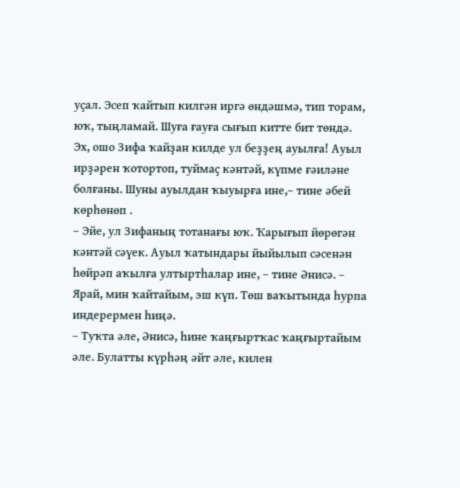уҫал. Эсеп ҡайтып килгән иргә өндәшмә, тип торам, юҡ, тыңламай. Шуға ғауға сығып китте бит төндә. Эх, ошо Зифа ҡайҙан килде ул беҙҙең ауылға! Ауыл ирҙәрен ҡотортоп, туймаҫ кәнтәй, күпме ғәиләне болғаны. Шуны ауылдан ҡыуырға ине,– тине әбей көрһөнөп .
– Эйе, ул Зифаның тотанағы юҡ. Ҡарығып йөрөгән кәнтәй сәүек. Ауыл ҡатындары йыйылып сәсенән һөйрәп аҡылға ултыртһалар ине, – тине Әнисә. – Ярай, мин ҡайтайым, эш күп. Төш ваҡытында һурпа индерермен һиңә.
– Туҡта әле, Әнисә, һине ҡаңғыртҡас ҡаңғыртайым әле. Булатты күрһәң әйт әле, килен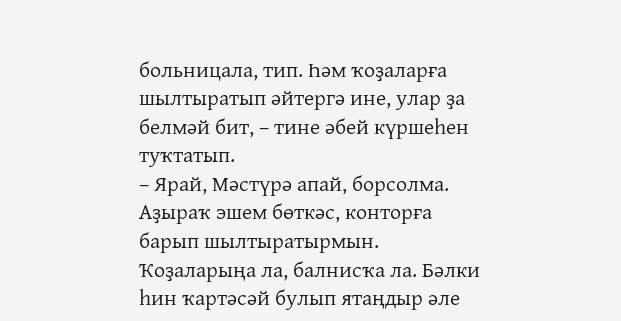больницала, тип. Һәм ҡоҙаларға шылтыратып әйтергә ине, улар ҙа белмәй бит, – тине әбей күршеһен туҡтатып.
– Ярай, Мәстүрә апай, борсолма. Аҙыраҡ эшем бөткәс, конторға барып шылтыратырмын. Ҡоҙаларыңа ла, балнисҡа ла. Бәлки һин ҡартәсәй булып ятаңдыр әле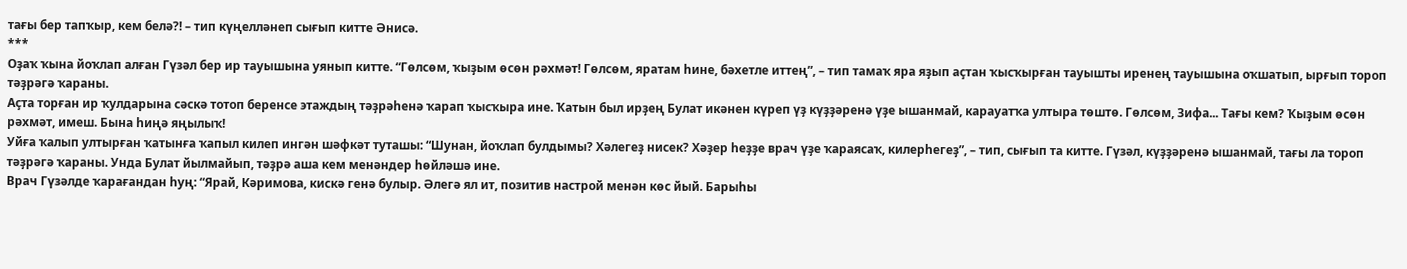тағы бер тапҡыр, кем белә?! – тип күңелләнеп сығып китте Әнисә.
***
Оҙаҡ ҡына йоҡлап алған Гүзәл бер ир тауышына уянып китте. “Гөлсөм, ҡыҙым өсөн рәхмәт! Гөлсөм, яратам һине, бәхетле иттең”, – тип тамаҡ яра яҙып аҫтан ҡысҡырған тауышты иренең тауышына оҡшатып, ырғып тороп тәҙрәгә ҡараны.
Аҫта торған ир ҡулдарына сәскә тотоп беренсе этаждың тәҙрәһенә ҡарап ҡысҡыра ине. Ҡатын был ирҙең Булат икәнен күреп үҙ күҙҙәренә үҙе ышанмай, карауатҡа ултыра төштө. Гөлсөм, Зифа... Тағы кем? Ҡыҙым өсөн рәхмәт, имеш. Бына һиңә яңылыҡ!
Уйға ҡалып ултырған ҡатынға ҡапыл килеп ингән шәфкәт туташы: “Шунан, йоҡлап булдымы? Хәлегеҙ нисек? Хәҙер һеҙҙе врач үҙе ҡараясаҡ, килерһегеҙ”, – тип, сығып та китте. Гүзәл, күҙҙәренә ышанмай, тағы ла тороп тәҙрәгә ҡараны. Унда Булат йылмайып, тәҙрә аша кем менәндер һөйләшә ине.
Врач Гүзәлде ҡарағандан һуң: “Ярай, Кәримова, кискә генә булыр. Әлегә ял ит, позитив настрой менән көс йый. Барыһы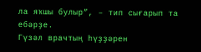ла яҡшы булыр”, – тип сығарып та ебәрҙе.
Гүзәл врачтың һүҙҙәрен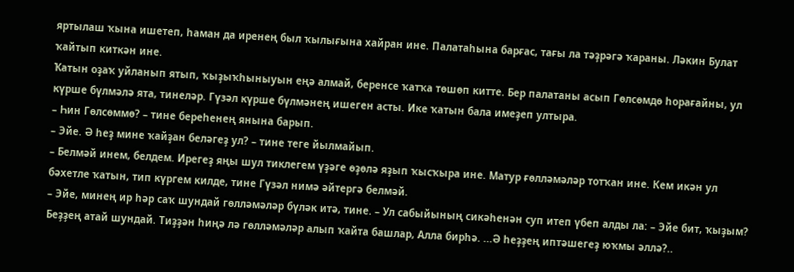яртылаш ҡына ишетеп, һаман да иренең был ҡылығына хайран ине. Палатаһына барғас, тағы ла тәҙрәгә ҡараны. Ләкин Булат ҡайтып киткән ине.
Ҡатын оҙаҡ уйланып ятып, ҡыҙыҡһыныуын еңә алмай, беренсе ҡатҡа төшөп китте. Бер палатаны асып Гөлсөмдө һорағайны, ул күрше бүлмәлә ята, тинеләр. Гүзәл күрше бүлмәнең ишеген асты. Ике ҡатын бала имеҙеп ултыра.
– Һин Гөлсөммө? – тине береһенең янына барып.
– Эйе. Ә һеҙ мине ҡайҙан беләгеҙ ул? – тине теге йылмайып.
– Белмәй инем, белдем. Ирегеҙ яңы шул тиклегем үҙәге өҙөлә яҙып ҡысҡыра ине. Матур ғөлләмәләр тотҡан ине. Кем икән ул бәхетле ҡатын, тип күргем килде, тине Гүзәл нимә әйтергә белмәй.
– Эйе, минең ир һәр саҡ шундай гөлләмәләр бүләк итә, тине. – Ул сабыйының сикәһенән суп итеп үбеп алды ла: – Эйе бит, ҡыҙым? Беҙҙең атай шундай. Тиҙҙән һиңә лә гөлләмәләр алып ҡайта башлар, Алла бирһә. ...Ә һеҙҙең иптәшегеҙ юҡмы әллә?..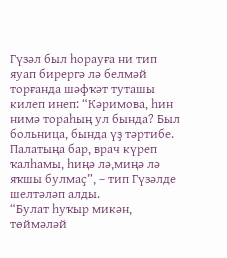Гүзәл был һорауға ни тип яуап бирергә лә белмәй торғанда шәфҡәт туташы килеп инеп: “Кәримова, һин нимә тораһың ул бында? Был больница, бында үҙ тәртибе. Палатыңа бар, врач күреп ҡалһамы, һиңә лә,миңә лә яҡшы булмаҫ”, – тип Гүзәлде шелтәләп алды.
“Булат һуҡыр микән, төймәләй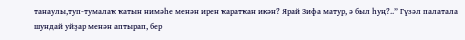танаулы,туп-тумалаҡ ҡатын нимәһе менән ирен ҡаратҡан икән? Ярай Зифа матур, ә был һуң?..” Гүзәл палатала шундай уйҙар менән аптырап, бер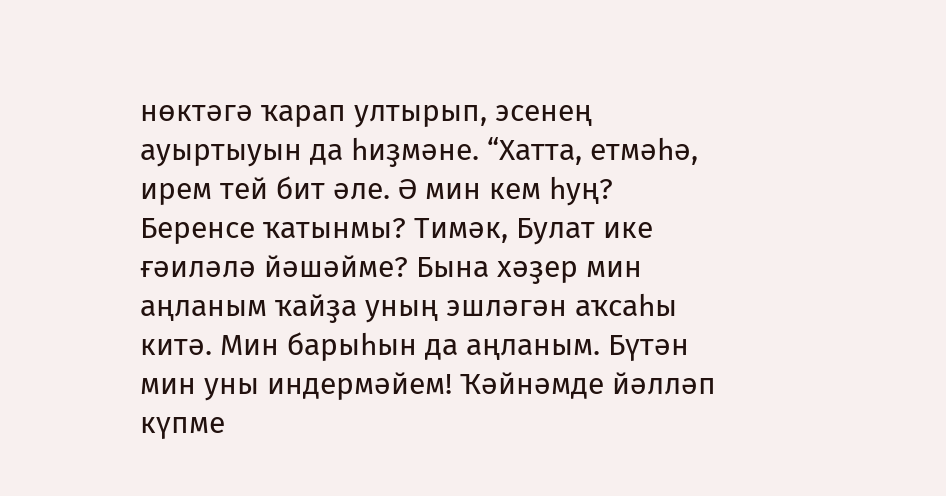нөктәгә ҡарап ултырып, эсенең ауыртыуын да һиҙмәне. “Хатта, етмәһә, ирем тей бит әле. Ә мин кем һуң? Беренсе ҡатынмы? Тимәк, Булат ике ғәиләлә йәшәйме? Бына хәҙер мин аңланым ҡайҙа уның эшләгән аҡсаһы китә. Мин барыһын да аңланым. Бүтән мин уны индермәйем! Ҡәйнәмде йәлләп күпме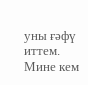уны ғәфү иттем. Мине кем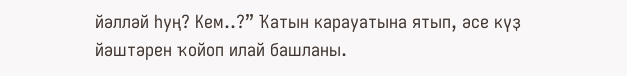йәлләй һуң? Кем..?” Ҡатын карауатына ятып, әсе күҙ йәштәрен ҡойоп илай башланы.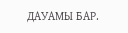ДАУАМЫ БАР.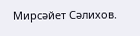Мирсәйет Сәлихов.